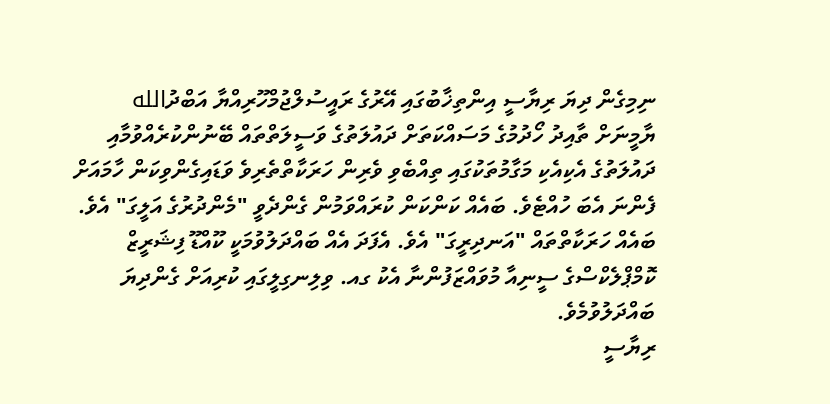ނިމިގެން ދިޔަ ރިޔާސީ އިންތިޚާބުގައި އޭރުގެ ރައީސުލްޖުމްހޫރިއްޔާ އަބްދުالله ޔާމީނަށް ތާއިދު ހޯދުމުގެ މަސައްކަތަށް ދައުލަތުގެ ވަސީލަތްތައް ބޭނުންކުރެއްވުމާއި ދައުލަތުގެ އެކިއެކި މަގާމުތަކުގައި ތިއްބެވި ވެރިން ހަރަކާތްތެރިވެ ވަޑައިގެންވިކަން ހާމައަށް ފެންނަ އެބަ ހުއްޓެވެ. ބައެއް ކަންކަން ކުރައްވަމުން ގެންދެވީ "މެންދުރުގެ އަލީގަ" އެވެ. ބައެއް ހަރަކާތްތައް "އަނދިރީގަ" އެވެ. އެފަދަ އެއް ބައްދަލުވުމަކީ ކޫއްޑޫ ފިޝަރީޒް ކޮމްޕްލެކްސްގެ ސީނިއާ މުވައްޒަފުންނާ އެކު ގއ. ވިލިނގިލީގައި ކުރިއަށް ގެންދިޔަ ބައްދަލުވުމެވެ.
ރިޔާސީ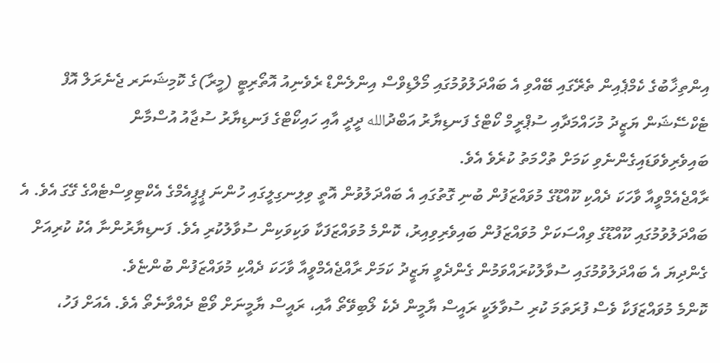އިންތިޚާބުގެ ކެމްޕެއިން ތެރޭގައި ބޭއްވި އެ ބައްދަލުވުމުގައި މޯލްޑިވްސް އިންލެންޑް ރެވެނިއު އޮތޯރިޓީ (މީރާ)ގެ ކޮމިޝަނަރ ޖެނެރަލް އޮފް ޓެކްސޭޝަން ޔަޒީދު މުހައްމަދާއި ސުޕްރީމް ކޯޓްގެ ފަނޑިޔާރު އަބްދުالله ދީދީ އާއި ހައިކޯޓްގެ ފަނޑިޔާރު ސުޖާއު އުސްމާން ބައިވެރިވެވަޑައިގެންނެވި ކަމަށް ތުހްމަތު ކުރެވެ އެވެ.
ރާއްޖެއެމްވީއާ ވާހަކަ ދެއްކި ކޫއްޑޫގެ މުވައްޒަފުން ބުނި ގޮތުގައި އެ ބައްދަލުވުން އޮތީ ވިލިނގިލީގައި ހުންނަ ޕީޕީއެމްގެ އެކްޓިވިސްޓެއްގެ ގޭގަ އެވެ. އެ ބައްދަލުވުމުގައި ކޫއްޑޫގެ ވިއްސަކަށް މުވައްޒަފުން ބައިވެރިވިއިރު، ކޮންމެ މުވައްޒަފަކާ ވަކިވަކިން ސުވާލުކުރި އެވެ. ފަނޑިޔާރުންނާ އެކު ކުރިއަށް ގެންދިޔަ އެ ބައްދަލުވުމުގައި ސުވާލުކުރައްވަމުން ގެންދެވީ ޔަޒީދު ކަމަށް ރާއްޖެއެމްވީއާ ވާހަކަ ދެއްކި މުވައްޒަފުން ބުންޏެވެ.
ކޮންމެ މުވައްޒަފަކާ ވެސް ފުރަތަމަ ކުރި ސުވާލަކީ ރައީސް ޔާމީން ދެކެ ލޯބިވޭތޯ އާއި، ރައީސް ޔާމީނަށް ވޯޓް ދެއްވާނެތޯ އެވެ. އެއަށް ފަހު،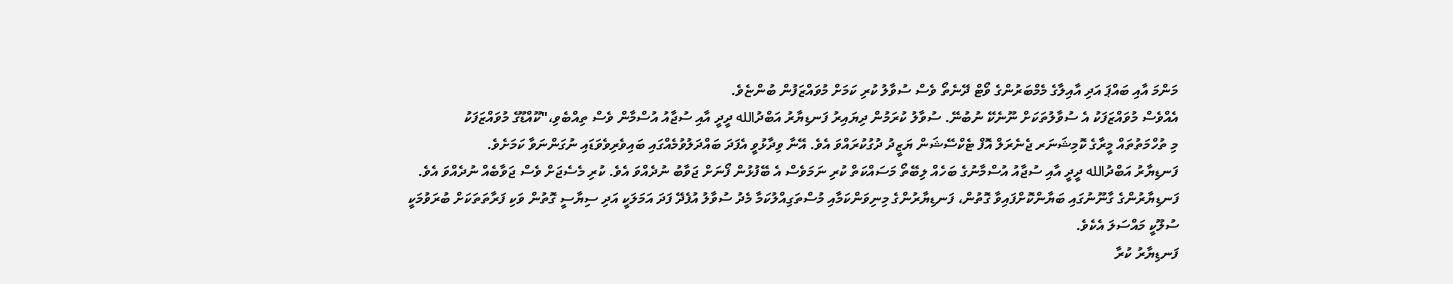މަންމަ އާއި ބައްޕަ އަދި އާއިލާގެ މެމްބަރުންގެ ވޯޓް ދޭނެތޯ ވެސް ސުވާލު ކުރި ކަމަށް މުވައްޒަފުން ބުންޏެވެ.
އެއްވެސް މުވައްޒަފަކު އެ ސުވާލުތަކަށް ނޫނެކޭ ނުބުނޭ. ސުވާލު ކުރަމުން ދިޔައިރު ފަނޑިޔާރު އަބްދުالله ދީދީ އާއި ސުޖާއު އުސްމާން ވެސް ތިއްބެވި،"ކޫއްޑޫގެ މުވައްޒަފަކު
މި ތުހްމަތުތައް މީރާގެ ކޮމިޝަނަރ ޖެނެރަލް އޮފް ޓެކްސޭޝަން ޔަޒީދު ދުގުކުރައްވަ އެވެ. އޭނާ ވިދާޅުވީ އެފަދަ ބައްދަލުވުމެއްގައި ބައިވެރިވެވަޑައި ނުގަންނަވާ ކަމަށެވެ.
ފަނޑިޔާރު އަބްދުالله ދީދީ އާއި ސުޖާއު އުސްމާނުގެ ބަހެއް ލިބޭތޯ މަސައްކަތް ކުރި ނަމަވެސް އެ ބޭފުޅުން ފޯނަށް ޖަވާބު ނުދެއްވަ އެވެ. ކުރި މެސެޖަށް ވެސް ޖަވާބެއް ނުދެއްވަ އެވެ.
ފަނޑިޔާރުންގެ ގާނޫނުގައި ބަޔާންކޮށްފައިވާ ގޮތުން، ފަނޑިޔާރުންގެ މިނިވަންކަމާއި މުސްތަގިއްލުކަމާ މެދު ސުވާލު އުފެދޭ ފަދަ އަމަލަކީ އަދި ސިޔާސީ ގޮތުން ވަކި ފަރާތަތަކަށް ބުރަވުމަކީ ސުލޫކީ މައްސަލަ އެކެވެ.
ފަނޑިޔާރު ކުރާ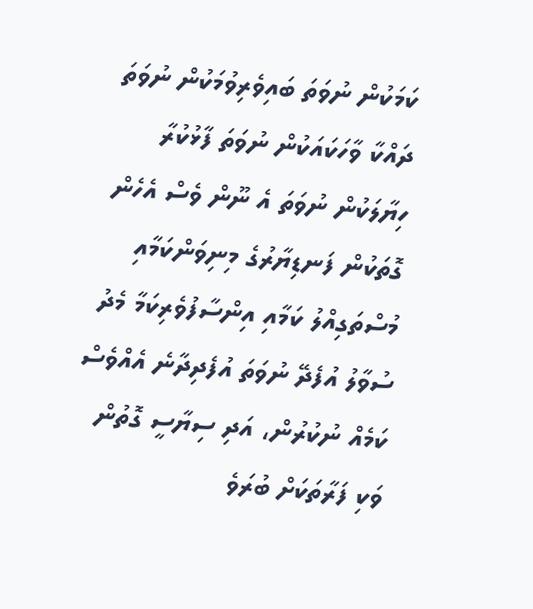ކަމަކުން ނުވަތަ ބައިވެރިވުމަކުން ނުވަތަ ދައްކާ ވާހަކައަކުން ނުވަތަ ފާޅުކުރާ ހިޔާލަކުން ނުވަތަ އެ ނޫން ވެސް އެހެން ގޮތަކުން ފަނޑިޔާރުގެ މިނިވަންކަމާއި މުސްތަގިއްލު ކަމާއި އިންސާފުވެރިކަމާ މެދު ސުވާލު އުފެދޭ ނުވަތަ އުފެދިދާނެ އެއްވެސް ކަމެއް ނުކުރުން، އަދި ސިޔާސީ ގޮތުން ވަކި ފަރާތަކަށް ބުރަވެ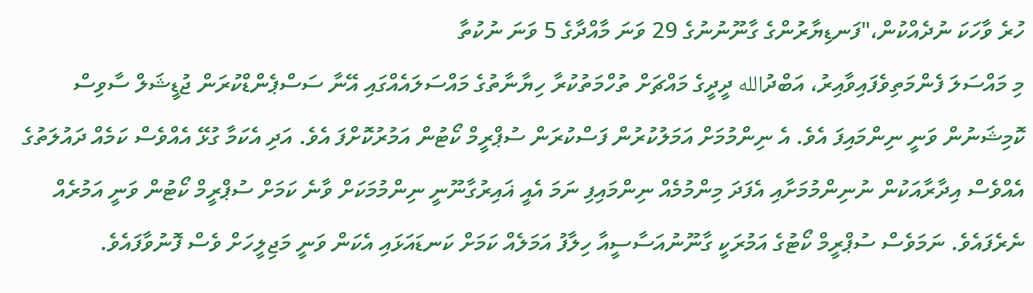ހުރެ ވާހަކަ ނުދެއްކުން،"ފަނޑިޔާރުންގެ ގާނޫނުނުގެ 29 ވަނަ މާއްދާގެ 5 ވަނަ ނުކުތާ
މި މައްސަލަ ފެންމަތިވެފައިވާއިރު، އަބްދުالله ދީދީގެ މައްޗަށް ތުހްމަތުކުރާ ހިޔާނާތުގެ މައްސަލައެއްގައި އޭނާ ސަސްޕެންޑްކުރަން ޖުޑީޝަލް ސާވިސް ކޮމިޝަނުން ވަނީ ނިންމައިފަ އެވެ. އެ ނިންމުމަށް އަމަލުކުރުން ފަސްކުރަން ސުޕްރީމް ކޯޓުން އަމުރުކޮށްފަ އެވެ. އަދި އެކަމާ ގުޅޭ އެއްވެސް ކަމެއް ދައުލަތުގެ އެއްވެސް އިދާރާއަކުން ނުނިންމުމަށާއި އެފަދަ މިންމުމެއް ނިންމައިފި ނަމަ އެއީ ޣައިރުގާނޫނީ ނިންމުމަކަށް ވާނެ ކަމަށް ސުޕްރީމް ކޯޓުން ވަނީ އަމުރެއް ނެރެފައެވެ. ނަމަވެސް ސުޕްރީމް ކޯޓުގެ އަމުރަކީ ގާނޫނުއަސާސީއާ ހިލާފު އަމަލެއް ކަމަށް ކަނޑައަޅައި އެކަން ވަނީ މަޖިލީހަށް ވެސް ފޮނުވާފައެވެ.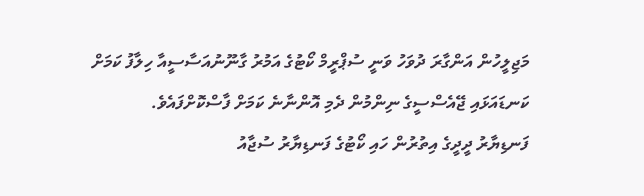މަޖިލީހުން އަންގާރަ ދުވަހު ވަނީ ސުޕްރީމް ކޯޓުގެ އަމުރު ގާނޫނުއަސާސީއާ ހިލާފު ކަމަށް ކަނޑައަޅައި ޖޭއެސްސީގެ ނިންމުން ދެމި އޮންނާނެ ކަމަށް ފާސްކޮށްފައެވެ.
ފަނޑިޔާރު ދީދީގެ އިތުރުން ހައި ކޯޓުގެ ފަނޑިޔާރު ސުޖާއު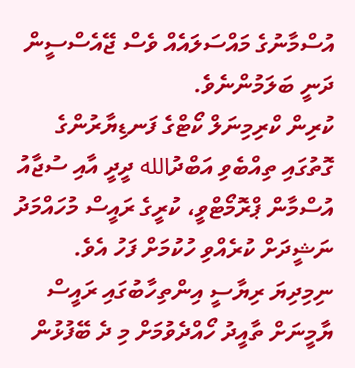އުސްމާނުގެ މައްސަލައެއް ވެސް ޖޭއެސްސީން ދަނީ ބަލަމުންނެވެ.
ކުރިން ކްރިމިނަލް ކޯޓްގެ ފަނޑިޔާރުންގެ ގޮތުގައި ތިއްބެވި އަބްދުالله ދީދީ އާއި ސުޖާއު އުސްމާން ޕްރޮމޯޓްވީ، ކުރީގެ ރައީސް މުހައްމަދު ނަޝީދަށް ކުރެއްވި ހުކުމަށް ފަހު އެވެ. ނިމިދިޔަ ރިޔާސީ އިންތިހާބުގައި ރައީސް ޔާމީނަށް ތާއީދު ހޯއްދެވުމަށް މި ދެ ބޭފުޅުން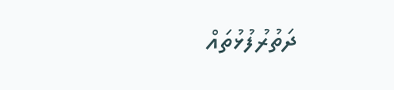ދަތުރުފުޅުތައް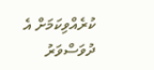ކުރެއްވިކަމަށް އެ ދުވަސްވަރު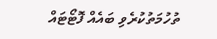ތުހުމަތުކުރެވި ބައެއް ފޮޓޯޓައް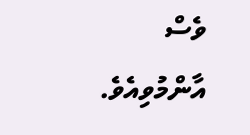ވެސް އާންމުވިއެވެ.